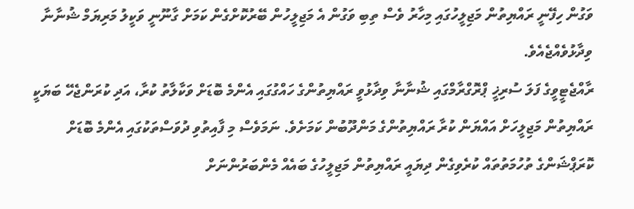ވަގުން ހިފޭނީ ރައްޔިތުން މަޖިލީހުގައި މިހާރު ވެސް ތިބި ވަގުން އެ މަޖިލީހުން ބޭރުކޮށްގެން ކަމަށް ގާނޫނީ ވަކީލު މަރިޔަމް ޝުނާނާ ވިދާޅުވެއްޖެއެވެ.
ރާއްޖެޓީވީގެ ފަލަ ސުރިޚީ ޕްރޮގްރާމްގައި ޝުނާނާ ވިދާޅުވީ ރައްޔިތުންގެ ހައްގުގައި އެންމެ ބޮޑަށް ވަކާލާތު ކުރާ، އަދި ކުރަންޖެހޭ ބަޔަކީ ރައްޔިތުން މަޖިލީހަށް އައްޔަން ކުރާ ރައްޔިތުންގެ މަންދޫބުން ކަމަށެވެ. ނަމަވެސް މި ފާއިތުވި ދުވަސްތަކުގައި އެންމެ ބޮޑަށް ކޮރަޕްޝަންގެ ތުހުމަތުތައް ކުރެވިގެން ދިޔައީ ރައްޔިތުން މަޖިލީހުގެ ބައެއް މެންބަރުންނަށް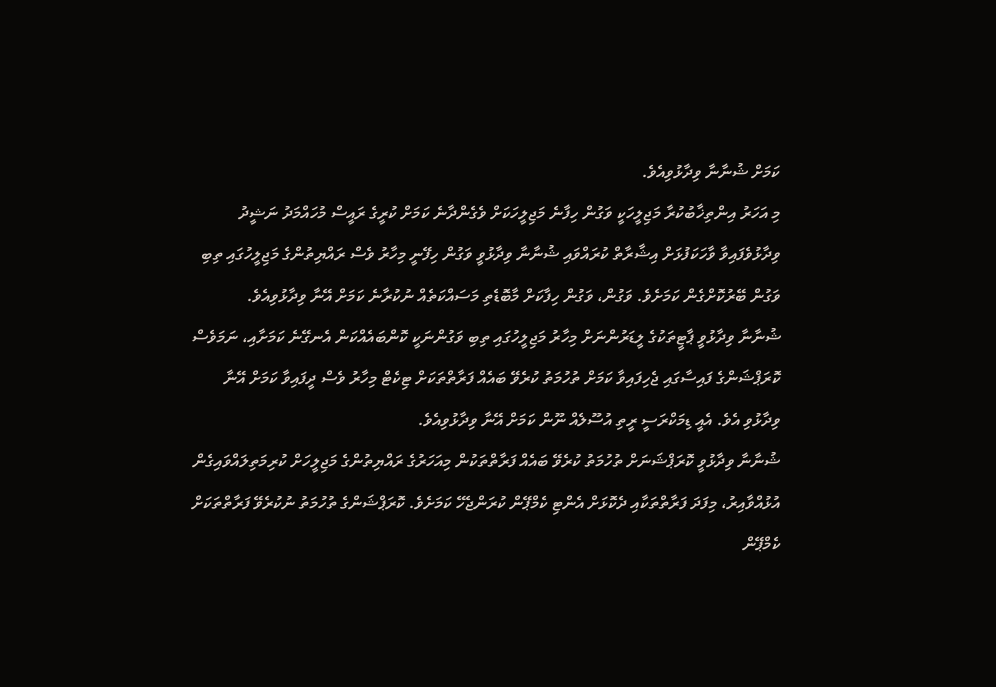ކަމަށް ޝުނާނާ ވިދާޅުވިއެވެ.
މި އަހަރު އިންތިޚާބުކުރާ މަޖިލީހަކީ ވަގުން ހިފާނެ މަޖިލީހަކަށް ވެގެންދާނެ ކަމަށް ކުރީގެ ރައީސް މުހައްމަދު ނަޝީދު ވިދާޅުވެފައިވާ ވާހަކަފުޅަށް އިޝާރާތް ކުރައްވައި ޝުނާނާ ވިދާޅުވީ ވަގުން ހިފޭނީ މިހާރު ވެސް ރައްޔިތުންގެ މަޖިލީހުގައި ތިބި ވަގުން ބޭރުކޮށްގެން ކަމަށެވެ. ވަގުން، ވަގުން ހިފާކަށް މާބޮޑެތި މަސައްކަތެއް ނުކުރާނެ ކަމަށް އޭނާ ވިދާޅުވިއެވެ.
ޝުނާނާ ވިދާޅުވީ ޕާޓީތަކުގެ ލީޑަރުންނަށް މިހާރު މަޖިލީހުގައި ތިބި ވަގުންނަކީ ކޮންބައެއްކަން އެނގޭނެ ކަމަށާއި، ނަމަވެސް ކޮރަޕްޝަންގެ ފައިސާގައި ޖެހިފައިވާ ކަމަށް ތުހުމަތު ކުރެވޭ ބައެއް ފަރާތްތަކަށް ޓިކެޓް މިހާރު ވެސް ދީފައިވާ ކަމަށް އޭނާ ވިދާޅުވި އެވެ. އެއީ ޑިމަކްރަސީ ރީތި އުސޫލެއް ނޫން ކަމަށް އޭނާ ވިދާޅުވިއެވެ.
ޝުނާނާ ވިދާޅުވީ ކޮރަޕްޝަނަށް ތުހުމަތު ކުރެވޭ ބައެއް ފަރާތްތަކުން މިއަހަރުގެ ރައްޔިތުންގެ މަޖިލީހަށް ކުރިމަތިލައްވައިގެން އުޅުއްވާއިރު، މިފަދަ ފަރާތްތަކާއި ދެކޮޅަށް އެންޓި ކެމްޕޭން ކުރަންޖެހޭ ކަމަށެވެ. ކޮރަޕްޝަންގެ ތުހުމަތު ނުކުރެވޭ ފަރާތްތަކަށް ކެމްޕޭން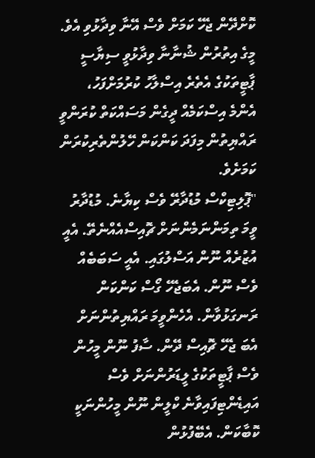ކޮށްދޭން ޖެހޭ ކަމަށް ވެސް އޭނާ ވިދާޅުވި އެވެ.
މީގެ އިތުރުން ޝުނާނާ ވިދާޅުވީ ސިޔާސީ ޕާޓީތަކުގެ އެތެރެ އިސްލާހު ކުރުމަށްފަހު، އެންމެ އިސްކަމެއް ދީގެން މަސައްކަތް ކުރަންވީ ރައްޔިތުން މިފަދަ ކަންކަން ހޭލުންތެރިކުރަން ކަމަށެވެ.
"ޕޮލިޓިކްސް މުޑުދާރޭ ވެސް ކިޔާނެ. މުޑުދާރު ވީމަ ތިމަންނަމެންނަށް ޗޮއިސްއެއްނެތޭ. އެއީ އުޒުރެއް ނޫން އަސްލުގައި. އެއީ ސަބަބެއް ވެސް ނޫން. އެބަޖެހޭ ގޯސް ކަންކަން ރަނގަޅުވާން. އެހެންވީމަ ރައްޔިތުންނަށް އެބަ ޖެހޭ ޗޮއިސް ދޭން. ސާފު ނޫން މީހުން ވެސް ޕާޓީތަކުގެ ލީޑަރުންނަށް ވެސް އައިޑެންޓިފައިވާނެ ކްލީން ނޫން މީހުންނަކީ ކޮބާކަން. އެބޭފުޅުން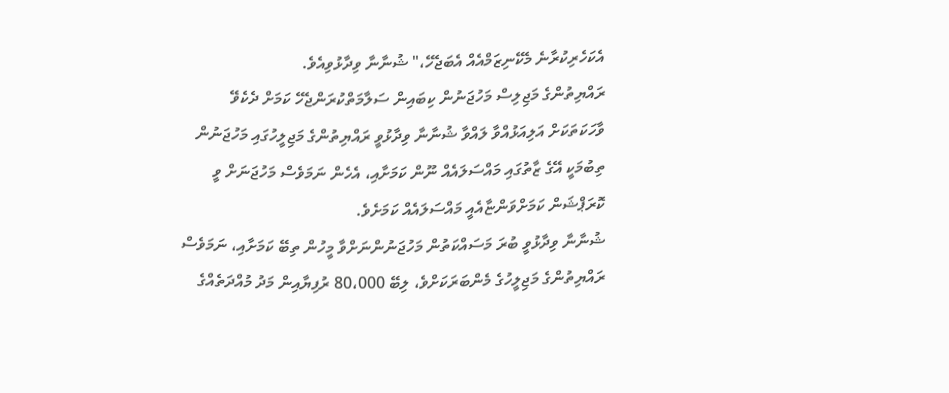އެކަހެރިކުރާނެ މެކޭނިޒަމްއެއް އެބަޖެހޭ،" ޝުނާނާ ވިދާޅުވިއެވެ.
ރައްޔިތުންގެ މަޖިލިސް މަހުޖަނުން ކިބައިން ސަލާމަތްކުރަންޖެހޭ ކަމަށް ދެކެވޭ ވާހަކަތަކަށް އަލިއަޅުއްވާ ލައްވާ ޝުނާނާ ވިދާޅުވީ ރައްޔިތުންގެ މަޖިލީހުގައި މަހުޖަނުން ތިބުމަކީ އޭގެ ޒާތުގައި މައްސަލައެއް ނޫން ކަމަށާއި، އެހެން ނަމަވެސް މަހުޖަނަށް ވީ ކޮރަޕްޝަން ކަމަށްވަންޏާއެއީ މައްސަލައެއް ކަމަށެވެ.
ޝުނާނާ ވިދާޅުވީ ބުރަ މަސައްކަތުން މަހުޖަނުންނަށްވާ މީހުން ތިބޭ ކަމަށާއި، ނަމަވެސް ރައްޔިތުންގެ މަޖިލީހުގެ މެންބަރަކަށްވެ، ލިބޭ 80،000 ރުފިޔާއިން މަދު މުއްދަތެއްގެ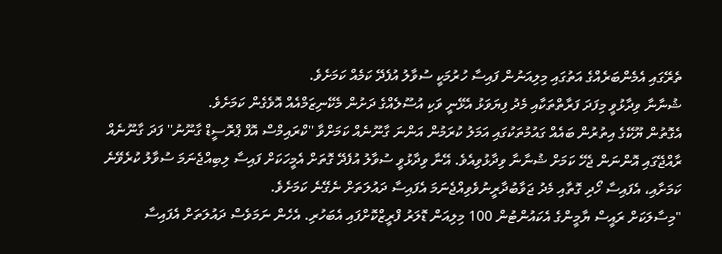ތެރޭގައި އެމެންބަރެއްގެ އަތުގައި މިލިއަނުން ފައިސާ ހުރުމަކީ ސުވާލު އުފެދޭ ކަމެއް ކަމަށެވެ.
ޝުނާނާ ވިދާޅުވީ މިފަދަ ފަރާތްތަކާއި މެދު ފިޔަވަޅު އެޅޭނީ ވަކި އުސޫލެއްގެ ދަށުން މެކޭނިޒަމްއެއް އޮވެގެން ކަމަށެވެ.
އެގޮތުން ޔޫކޭގެ އިތުރުން ބައެއް ގައުމުތަކުގައި އަމަލު ކުރަމުން އަންނަ ގާނޫނެއް ކަމަށްވާ ''ކްރައިމްސް އޮފް ޕްރޮސީޑް ގާނޫނު'' ފަދަ ގާނޫނެއް ރާއްޖޭގައި އޮންނަން ޖެހޭ ކަމަށް ޝުނާނާ ވިދާޅުވިއެވެ. އޭނާ ވިދާޅުވީ ސުވާލު އުފެދޭ ގޮތަށް އެމީހަކަށް ފައިސާ ލިބިއްޖެނަމަ ސުވާލު ކުރެވޭނެ ކަމަށާއި، އެފައިސާ ހޯދި ގޮތާއި މެދު ޖަވާބުދާރީނުވެވިއްޖެނަމަ އެފައިސާ ދައުލަތަށް ނެގޭނެ ކަމަށެވެ.
"މިސާލަކަށް ރައީސް ޔާމީންގެ އެކައުންޓުން 100 މިލިއަން ޑޮލަރު ފްރީޒްކޮށްފައި އެބަހުރި. އެހެން ނަމަވެސް ދައުލަތަށް އެފައިސާ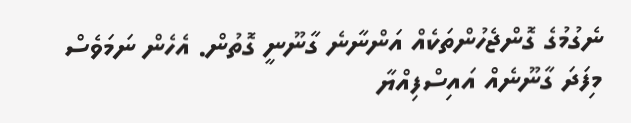ނެގުމުގެ ގޮންޖެހުންތަކެއް އަންނާނެ ގާނޫނީ ގޮތުން. އެހެން ނަމަވެސް މިފަދަ ގާނޫނެއް އައިސްފިއްޔާ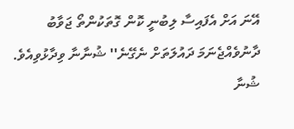އޭނަ އަށް އެފައިސާ ލިބުނީ ކޮން ގޮތަކުންތޯ ޖަވާބު ދާނުވެއްޖެނަމަ ދައުލަތަށް ނެގޭނެ'' ޝުނާނާ ވިދާޅުވިއެވެ.
ޝުނާ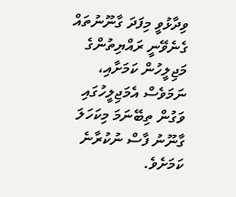ވިދާޅުވީ މިފަދަ ގާނޫނުތައް ގެނެވޭނީ ރައްޔިތުންގެ މަޖިލީހުން ކަމަށާއި، ނަމަވެސް އެމަޖިލީހުގައި ވަގުން ތިބޭނަމަ މިކަހަލަ ގާނޫނު ފާސް ނުކުރާނެ ކަމަށެވެ.